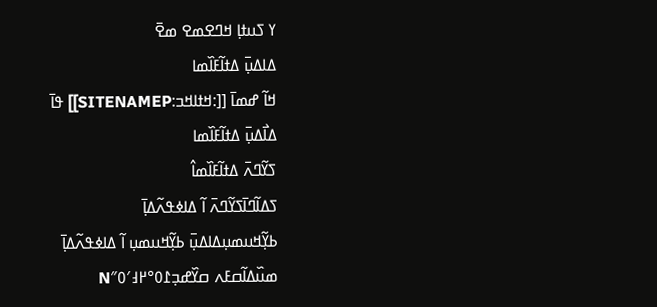ߌ ߖߎߙߊ߲ ߞߣߐߘߐ ߘߐ߫
ߡߊߡߎ߲߫ ߡߙߊ߬ߓߊ߰ߘߊ
ߞߊ߬ ߝߘߊ߫ [[:ߞߙߊߞߏ:SITENAMEP]] ߟߊ߫
ߡߊ߯ߡߎ߲߫ ߡߙߊ߬ߓߊ߰ߘߊ
ߖߌ߬ߣߍ߫ ߡߙߊ߬ߓߊ߰ߘߊ߮
ߖߡߊ߬ߣߊ߫ߖߌ߬ߣߍ߫ ߊ߬ ߡߊߦߟߍ߬ߡߊ߲߫
ߕߌ߲߬ߞߎߘߎ߲ߡߊߡߎ߲߫ ߕߌ߲߬ߞߎߘߎ߲ ߊ߬ ߡߊߦߟߍ߬ߡߊ߲߫
ߘߎ߰ߡߊ߬ߛߓߍ ߛߌ߰ߝߏ߲߁߀°߂߃′߀″N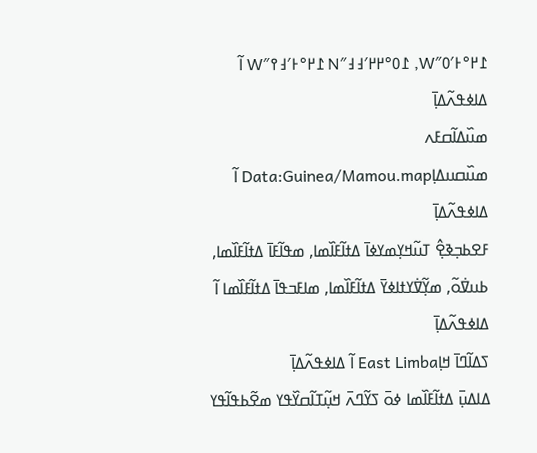߁߂°߅′߀″W, ߁߀°߂߂′߃߃″N ߁߂°߅′߃߉″W ߊ߬ ߡߊߦߟߍ߬ߡߊ߲߫
ߘߎ߰ߡߊ߬ߛߓߍ ߘߎ߰ߛߎߡߊ߲Data:Guinea/Mamou.map ߊ߬ ߡߊߦߟߍ߬ߡߊ߲߫
ߓߐߕߏ߲ߢߐ߲߮ ߠߎ߬ߞߌ߲ߘߌߦߊ߫ ߡߙߊ߬ߓߊ߰ߘߊ, ߘߟߊ߬ߓߊ߫ ߡߙߊ߬ߓߊ߰ߘߊ, ߕߎߜ߭ߋ߬, ߘߌ߲߬ߜ߭ߌߙߊߦߌ߫ ߡߙߊ߬ߓߊ߰ߘߊ, ߘߊߓߏߟߊ߫ ߡߙߊ߬ߓߊ߰ߘߊ ߊ߬ ߡߊߦߟߍ߬ߡߊ߲߫
ߖߡߊ߬ߣߊ߫ ߞߊ߲East Limba ߊ߬ ߡߊߦߟߍ߬ߡߊ߲߫
ߡߊߡߎ߲߫ ߡߙߊ߬ߓߊ߰ߘߊ ߦߋ߫ ߖߌ߬ߣߍ߫ ߞߎ߲߬ߠߊ߬ߛߌ߰ߟߌ ߘߐ߬ߕߟߊ߬ߟߌ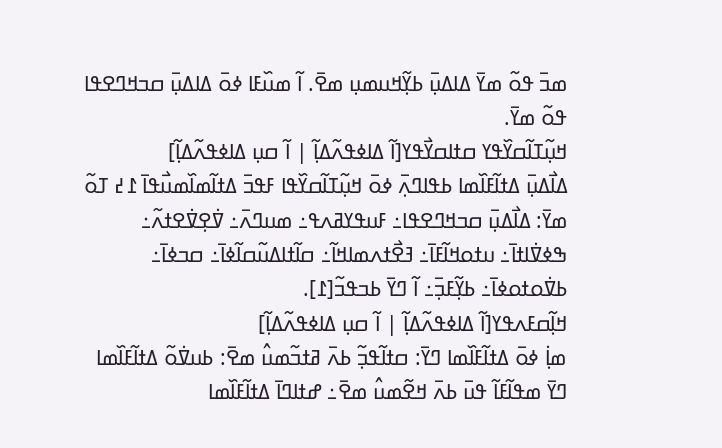ߘߏ߫ ߟߋ߬ ߘߌ߫ ߡߊߡߎ߲߫ ߕߌ߲߬ߞߎߘߎ߲ ߘߐ߫. ߊ߬ ߘߎ߰ߓߊ ߦߋ߫ ߡߊߡߎ߲߫ ߛߏߞߣߐߟߊ ߟߋ߬ ߘߌ߫.
ߞߎ߲߬ߠߊ߬ߛߌ߰ߟߌ ߛߙߊߛߌ߯ߟߌ[ߊ߬ ߡߊߦߟߍ߬ߡߊ߲߬ | ߊ߬ ߛߎ߲ ߡߊߦߟߍ߬ߡߊ߲߬]
ߡߊ߯ߡߎ߲߫ ߡߙߊ߬ߓߊ߰ߘߊ ߕߟߊߣߍ߲߫ ߦߋ߫ ߞߎ߲߬ߠߊ߬ߛߌ߰ߟߊ ߓߟߏ߫ ߡߙߊ߬ߘߊ߰ߘߎ߯ߟߊ߫ ߁߄ ߠߋ߬ ߘߌ߫: ߡߊ߯ߡߎ߲߫ ߛߏߞߣߐߟߊ߸ ߓߎߟߌߥߍߟ߸ ߘߎߣߍ߫߸ ߜ߭ߐ߲ߜ߭ߐߙߍ߬߸ ߒߦߜ߭ߊߙߊ߫߸ ߎߙߋߞߊ߬ߓߊ߫߸ ߔߐ߯ߙߍߘߊߞߊ߬߸ ߛߊ߬ߙߊߡߎ߬ߛߊ߬ߦߊ߫߸ ߛߏߦߊ߫߸ ߕߜ߭ߋߙߋߦߊ߫߸ ߕߌ߲߬ߓߏ߲߫߸ ߊ߬ ߣߌ߫ ߕߏߟߏ߬[߁].
ߞߊ߲߬ߛߓߍߟߌ[ߊ߬ ߡߊߦߟߍ߬ߡߊ߲߬ | ߊ߬ ߛߎ߲ ߡߊߦߟߍ߬ߡߊ߲߬]
ߘߊ߲߭ ߦߋ߫ ߡߙߊ߬ߓߊ߰ߘߊ ߣߌ߫: ߛߙߊ߬ߟߏ߲߬ ߕߍ߫ ߥߙߏ߬ߘߎ߮ ߘߐ߫: ߕߎߜ߭ߋ߬ ߡߙߊ߬ߓߊ߰ߘߊ ߣߌ߫ ߘߟߊ߬ߓߊ߬ ߟߎ߫ ߕߍ߫ ߞߐ߬ߘߎ߮ ߘߐ߫߸ ߝߙߊߣߊ߫ ߡߙߊ߬ߓߊ߰ߘߊ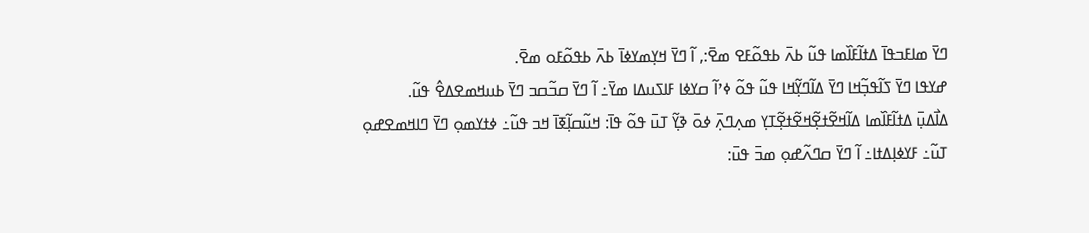ߣߌ߫ ߘߊߓߏߟߊ߫ ߡߙߊ߬ߓߊ߰ߘߊ ߟߎ߬ ߕߍ߫ ߕߟߋ߬ߓߐ ߘߐ߫:, ߊ߬ ߣߌ߫ ߞߌ߲ߘߌߦߊ߫ ߕߍ߫ ߕߟߋ߬ߓߋ ߘߐ߫.
ߝߌߟߊ ߣߌ߫ ߖߊ߬ߟߏ߲߬ߞߊ ߣߌ߫ ߡߊ߬ߣߌ߲߬ߞߊ ߟߎ߬ ߟߋ߬ ߦߴߊ߬ ߛߌߦߊ ߓߊߖߎߡߊ ߘߌ߫߸ ߊ߬ ߣߌ߫ ߛߏ߬ߛߏ ߣߌ߫ ߕߎߞߘߐߡߐ߮ ߟߎ߬.
ߡߊ߯ߡߎ߲߫ ߡߙߊ߬ߓߊ߰ߘߊ ߡߊ߬ߞߐ߬ߙߐ߲߬ߞߐ߬ߙߐ߲߬ߠߌ߲ ߘߍ߲ߣߍ߲߫ ߦߋ߫ ߢߌ߲߬ ߠߎ߫ ߟߋ߬ ߟߊ߫: ߞߎ߬ߛߊ߲߬ߧߊ߫ ߞߏ ߟߎ߬߸ ߦߙߌߘߋ߲ ߣߌ߫ ߣߊߞߘߐߝߋ߲ ߠߎ߬߸ ߓߌߦߊ߲ߡߙߊ߸ ߊ߬ ߣߌ߫ ߛߣߍ߬ߝߋ߲ ߘߏ߫ ߟߎ߫: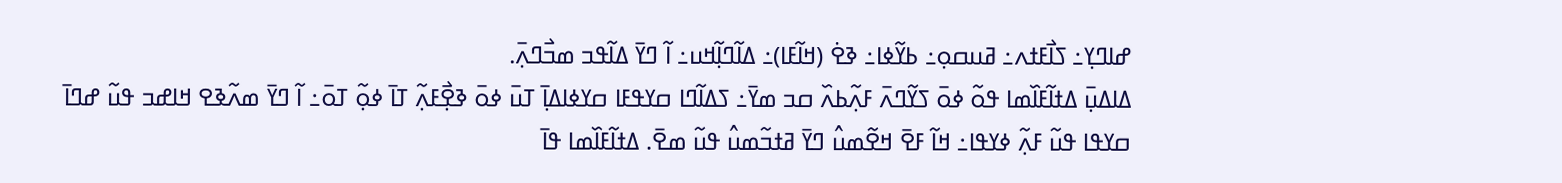ߝߊߣߌ߲߸ ߖߊ߯ߓߙߍ߸ ߥߎߛߋ߲߸ ߕߌ߬ߦߊ߸ ߢߐ߭ (ߞߊ߬ߓߊ)߸ ߡߊ߬ߣߊ߲߬ߞߎ߸ ߊ߬ ߣߌ߫ ߡߊ߬ߟߏ ߘߏ߯ߣߍ߲߫.
ߡߊߡߎ߲߫ ߡߙߊ߬ߓߊ߰ߘߊ ߟߋ߬ ߦߋ߫ ߖߌ߬ߣߍ߫ ߓߍ߲߬ߕߍ߰ ߛߏ ߘߌ߫߸ ߖߡߊ߬ߣߊ ߛߌߟߓߊ ߛߌߦߊߡߊ߲߫ ߠߎ߫ ߦߋ߫ ߢߐ߲߯ߓߍ߲߬ ߠߊ߫ ߦߋ߲߬ ߠߋ߫߸ ߊ߬ ߣߌ߫ ߘߍ߬ߢߐ ߞߊߝߏ ߟߎ߬ ߝߣߊ߫ ߛߌߟߊ ߟߎ߬ ߓߍ߲߬ ߦߌߟߊ߸ ߞߊ߬ ߓߐ߫ ߞߐ߬ߘߎ߮ ߣߌ߫ ߥߙߏ߬ߘߎ߮ ߟߎ߬ ߘߐ߫. ߡߙߊ߬ߓߊ߰ߘߊ ߟߊ߫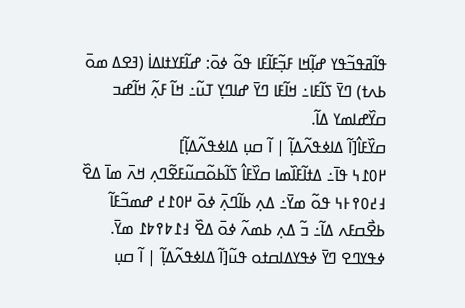ߟߊ߬ߥߟߏ߬ߟߌ ߝߊ߲߬ߞߊ ߓߏ߲߬ߓߊ߬ߓߊ ߟߋ߬ ߦߋ߫: ߝߊ߬ߓߌߙߊߡߊ߭ (ߔߐߡ ߘߋ߫ ߕߍߙ) ߣߌ߫ ߖߊ߬ߓߊ߸ ߞߊ߬ߓߊ ߣߌ߫ ߝߊߣߌ߲ ߠߎ߬߸ ߞߊ߬ ߓߍ߲߬ ߞߊ߬ߝߏ ߛߌ߰ߝߊߘߌ ߡߊ߬.
ߛߌ߰ߓߊ߮[ߊ߬ ߡߊߦߟߍ߬ߡߊ߲߬ | ߊ߬ ߛߎ߲ ߡߊߦߟߍ߬ߡߊ߲߬]
߂߀߁߆ ߟߊ߫߸ ߡߙߊ߬ߓߊ߰ߘߊ ߛߌ߰ߓߊ߮ ߖߊ߬ߕߋ߬ߛߎ߬ߓߐ߬ߣߍ߲ ߞߍ߫ ߘߊ߫ ߡߐ߰ ߃߄߀߉߅߆ ߟߋ߬ ߘߌ߫߸ ߡߍ߲ ߕߊ߬ߣߍ߲߫ ߦߋ߫ ߂߀߁߄ ߝߘߏ߬ߓߊ߬ ߕߐ߯ߛߓߍ ߡߊ߬߸ ߏ߬ ߡߍ߲ ߕߘߍ߬ ߦߋ߫ ߡߐ߰ ߃߁߈߉߈߁ ߘߌ߫.
ߦߟߌߣߐ ߣߌ߫ ߦߟߌߡߊߛߙߋ ߟߎ߬[ߊ߬ ߡߊߦߟߍ߬ߡߊ߲߬ | ߊ߬ ߛߎ߲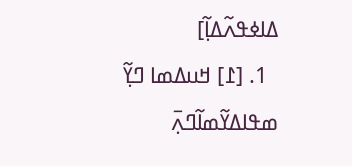ߡߊߦߟߍ߬ߡߊ߲߬]
  1. [߁] ߞߎߡߘߊ ߣߌ߲߬ ߘߟߊߡߌ߬ߘߊ߬ߣߍ߲߫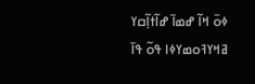ߦߋ߫ ߞߊ߬ ߝߘߊ߫ ߝߊ߬ߙߊ߲߬ߛߌ ߥߞߌߔߋߘߌߦߊ ߟߋ߬ ߟߊ߫